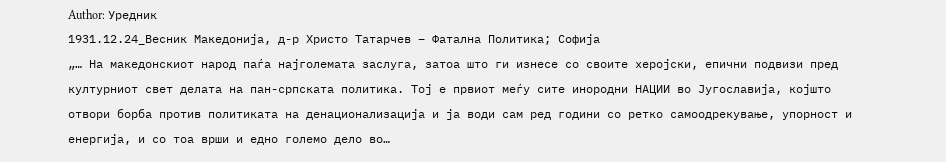Author: Уредник
1931.12.24_Весник Македонија, д-р Христо Татарчев – Фатална Политика; Софија
„… На македонскиот народ паѓа најголемата заслуга, затоа што ги изнесе со своите херојски, епични подвизи пред културниот свет делата на пан-српската политика. Тој е првиот меѓу сите инородни НАЦИИ во Југославија, којшто отвори борба против политиката на денационализација и ја води сам ред години со ретко самоодрекување, упорност и енергија, и со тоа врши и едно големо дело во…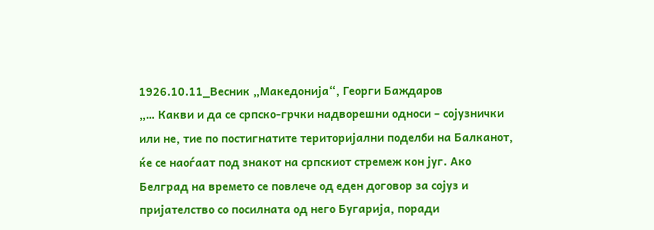1926.10.11_Весник „Македонија“, Георги Баждаров
„… Какви и да се српско-грчки надворешни односи – сојузнички или не, тие по постигнатите територијални поделби на Балканот, ќе се наоѓаат под знакот на српскиот стремеж кон југ. Ако Белград на времето се повлече од еден договор за сојуз и пријателство со посилната од него Бугарија, поради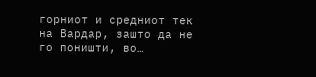горниот и средниот тек на Вардар, зашто да не го поништи, во…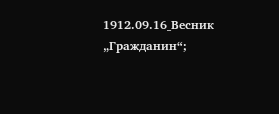1912.09.16_Весник „Гражданин“;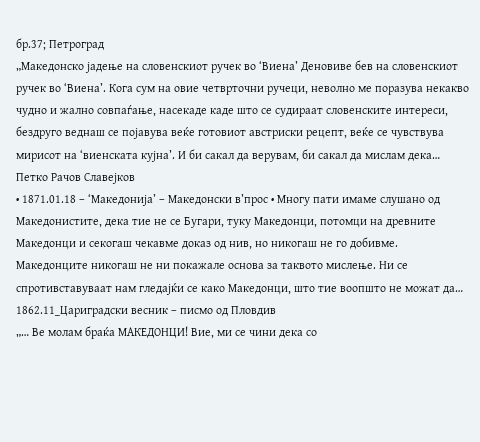бр.37; Петроград
„Македонско јадење на словенскиот ручек во ‘Виена’ Деновиве бев на словенскиот ручек во ‘Виена’. Кога сум на овие четврточни ручеци, неволно ме поразува некакво чудно и жално совпаѓање, насекаде каде што се судираат словенските интереси, бездруго веднаш се појавува веќе готовиот австриски рецепт, веќе се чувствува мирисот на ‘виенската кујна’. И би сакал да верувам, би сакал да мислам дека…
Петко Рачов Славејков
• 1871.01.18 – ‘Македонија’ – Македонски в’прос • Многу пати имаме слушано од Македонистите, дека тие не се Бугари, туку Македонци, потомци на древните Македонци и секогаш чекавме доказ од нив, но никогаш не го добивме. Македонците никогаш не ни покажале основа за таквото мислење. Ни се спротивставуваат нам гледајќи се како Македонци, што тие воопшто не можат да…
1862.11_Цариградски весник – писмо од Пловдив
„… Ве молам браќа МАКЕДОНЦИ! Вие, ми се чини дека со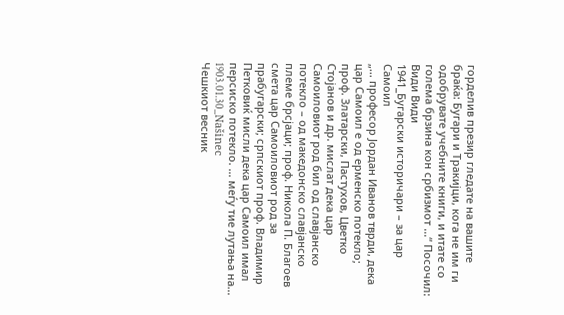горделив презир гледате на вашите браќа: Бугари и Тракијци, кога не им ги одобрувате учебните книги, и итате со голема брзина кон србизмот …“ Посочил: Види Види
1941_Бугарски историчари – за цар Самоил
„… професор Јордан Иванов тврди, дека цар Самоил е од ерменско потекло; проф. Златарски, Пастухов, Цветко Стојанов и др. мислат дека цар Самоиловиот род бил од славјанско потекло – од македонско славјанско племе брсјаци; проф. Никола П. Благоев смета цар Самоиловиот род за прабугарски; српскиот проф. Владимир Петковиќ мисли дека цар Самоил имал персиско потекло. … меѓу тие лутања на…
1903.01.30_Našinec
Чешкиот весник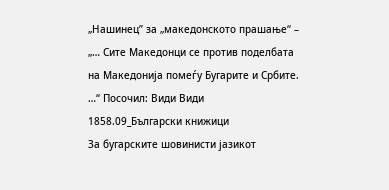„Нашинец” за „македонското прашање“ – „… Сите Македонци се против поделбата на Македонија помеѓу Бугарите и Србите. …“ Посочил: Види Види
1858.09_Български книжици
За бугарските шовинисти јазикот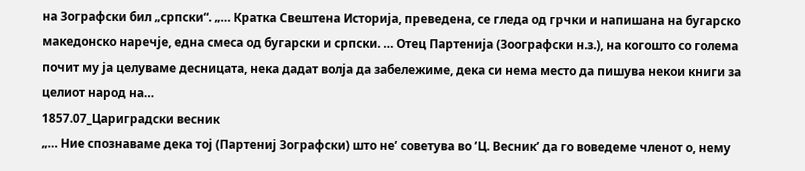на Зографски бил „српски“. „… Кратка Свештена Историја, преведена, се гледа од грчки и напишана на бугарско македонско наречје, една смеса од бугарски и српски. … Отец Партенија (Зоографски н.з.), на когошто со голема почит му ја целуваме десницата, нека дадат волја да забележиме, дека си нема место да пишува некои книги за целиот народ на…
1857.07_Цариградски весник
„… Ние спознаваме дека тој (Партениј Зографски) што не’ советува во ’Ц. Весник’ да го воведеме членот о, нему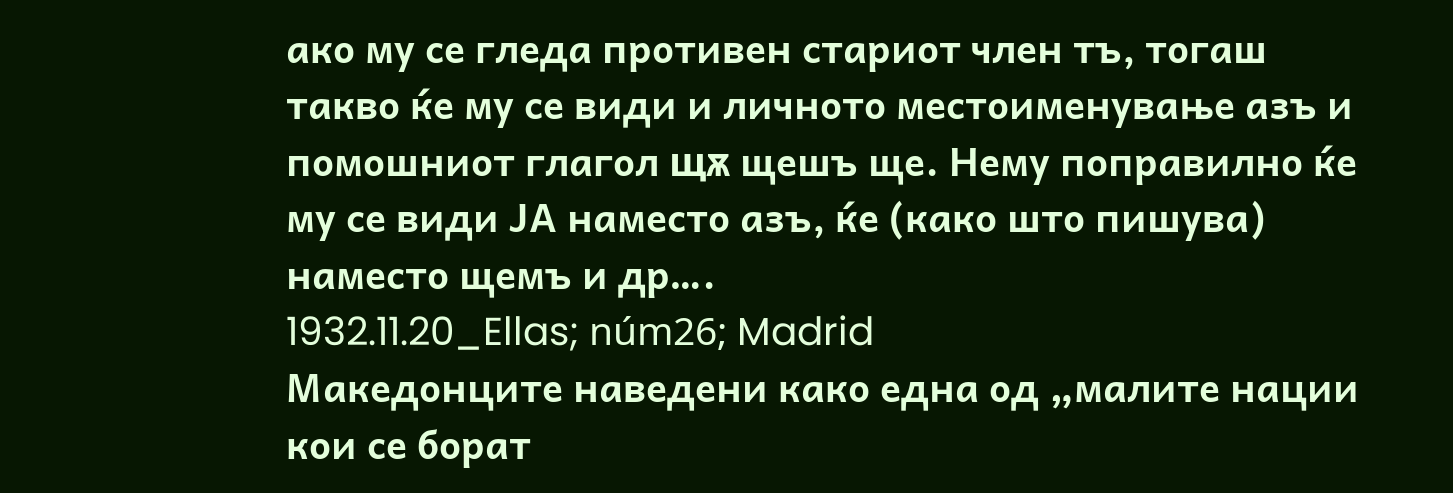ако му се гледа противен стариот член тъ, тогаш такво ќе му се види и личното местоименување азъ и помошниот глагол щѫ щешъ ще. Нему поправилно ќе му се види ЈА наместо азъ, ќе (како што пишува) наместо щемъ и др….
1932.11.20_Ellas; núm26; Madrid
Македонците наведени како една од „малите нации кои се борат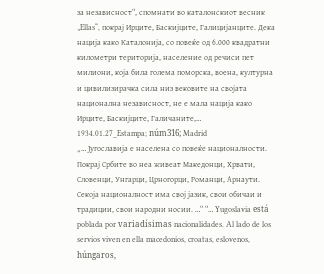за независност“, спомнати во каталонскиот весник „Ellas“, покрај Ирците, Баскијците, Галицијанците. Дека нација како Каталонија, со повеќе од 6.000 квадратни километри територија, население од речиси пет милиони, која била голема поморска, воена, културна и цивилизирачка сила низ вековите на својата национална независност, не е мала нација како Ирците, Баскијците, Галичаните,…
1934.01.27_Estampa; núm316; Madrid
„… Југославија е населена со повеќе националности. Покрај Србите во неа живеат Македонци, Хрвати, Словенци, Унгарци, Црногорци, Романци, Арнаути. Секоја националност има свој јазик, свои обичаи и традиции, свои народни носии. …“ “… Yugoslavia está poblada por variadísimas nacionalidades. Al lado de los servios viven en ella macedonios, croatas, eslovenos, húngaros,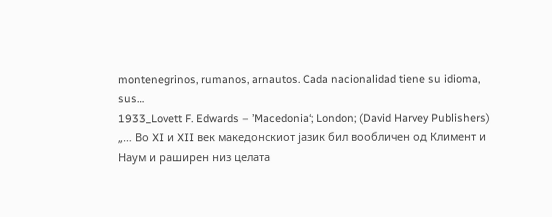montenegrinos, rumanos, arnautos. Cada nacionalidad tiene su idioma, sus…
1933_Lovett F. Edwards – ’Macedonia‘; London; (David Harvey Publishers)
„… Во XI и XII век македонскиот јазик бил вообличен од Климент и Наум и раширен низ целата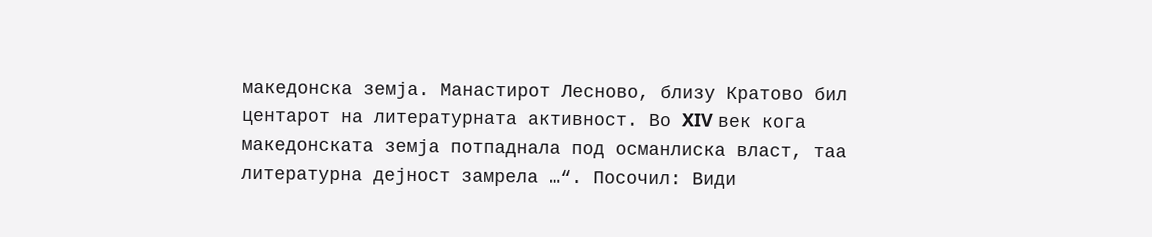македонска земја. Манастирот Лесново, близу Кратово бил центарот на литературната активност. Во XIV век кога македонската земја потпаднала под османлиска власт, таа литературна дејност замрела …“. Посочил: Види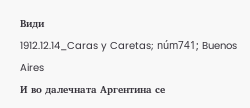Види
1912.12.14_Caras y Caretas; núm741; Buenos Aires
И во далечната Аргентина се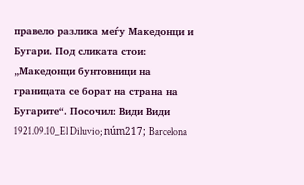правело разлика меѓу Македонци и Бугари. Под сликата стои: „Македонци бунтовници на границата се борат на страна на Бугарите“. Посочил: Види Види
1921.09.10_El Diluvio; núm217; Barcelona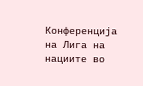Конференција на Лига на нациите во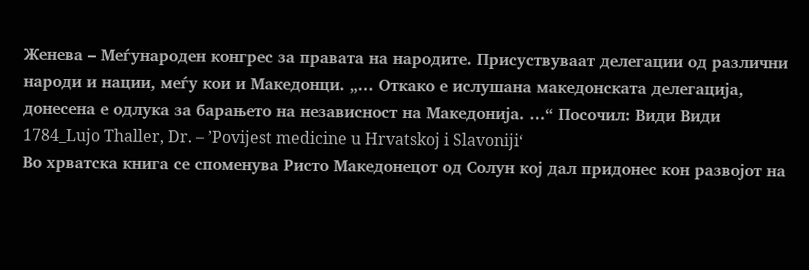Женева – Меѓународен конгрес за правата на народите. Присуствуваат делегации од различни народи и нации, меѓу кои и Македонци. „… Откако е ислушана македонската делегација, донесена е одлука за барањето на независност на Македонија. …“ Посочил: Види Види
1784_Lujo Thaller, Dr. – ’Povijest medicine u Hrvatskoj i Slavoniji‘
Во хрватска книга се споменува Ристо Македонецот од Солун кој дал придонес кон развојот на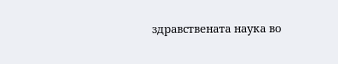здравствената наука во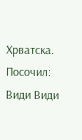Хрватска. Посочил: Види Види